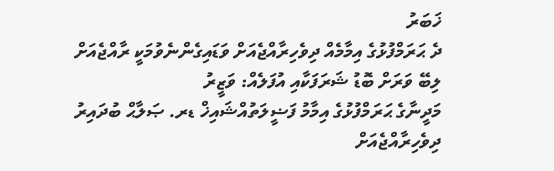ޚަބަރު
ދެ ޙަރަމްފުޅުގެ އިމާމެއް ދިވެހިރާއްޖެއަށް ވަޑައިގެންނެވުމަކީ ރާއްޖެއަށް ލިބޭ ވަރަށް ބޮޑު ޝަރަފަކާއި އުފަލެއް: ވަޒީރު
މަދީނާގެ ޙަރަމްފުޅުގެ އިމާމު ފަޟީލަތުއްޝައިޚް ޑރ. ޞަލާޙް ބުދައިރު ދިވެހިރާއްޖެއަށް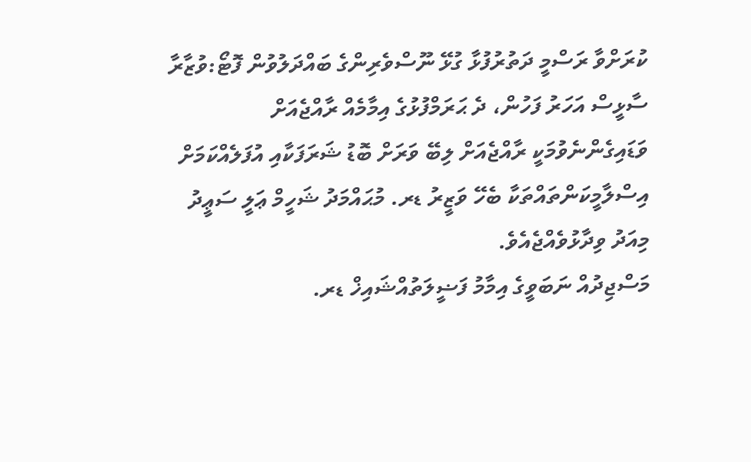ކުރަށްވާ ރަސްމީ ދަތުރުފުޅާ ގުޅޭ ނޫސްވެރިންގެ ބައްދަލުވުން ފޮޓޯ:ވުޒާރާ
ސާޅީސް އަހަރު ފަހުން، ދެ ޙަރަމްފުޅުގެ އިމާމެއް ރާއްޖެއަށް ވަޑައިގެންނެވުމަކީ ރާއްޖެއަށް ލިބޭ ވަރަށް ބޮޑު ޝަރަފަކާއި އުފަލެއްކަމަށް އިސްލާމީކަންތައްތަކާ ބެހޭ ވަޒީރު ޑރ. މުޙައްމަދު ޝަހީމް ޢަލީ ސަޢީދު މިއަދު ވިދާޅުވެއްޖެއެވެ.
މަސްޖިދުއް ނަބަވީގެ އިމާމު ފަޟީލަތުއްޝައިޚް ޑރ.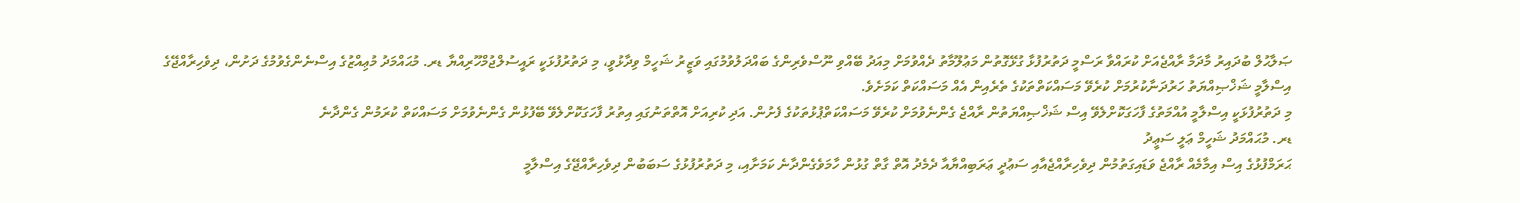ޞަލާޙުލް ބުދައިރު މާދަމާ ރާއްޖެއަށް ކުރައްވާ ރަސްމީ ދަތުރުފުޅާ ގުޅޭގޮތުން މަޢުލޫމާތު ދެއްވުމަށް މިއަދު ބޭއްވި ނޫސްވެރިންގެ ބައްދަލުވުމުގައި ވަޒީރު ޝަހީމް ވިދާޅުވީ، މި ދަތުރުފުޅަކީ ރައީސުލްޖުމްހޫރިއްޔާ ޑރ. މުޙައްމަދު މުޢިއްޒުގެ އިސްނެންގެވުމުގެ ދަށުން، ދިވެހިރާއްޖޭގެ އިސްލާމީ ޝަޚްޞިއްޔަތު ހަރުދަނާކުރުމަށް ކުރެވޭ މަސައްކަތްތަކުގެ ތެރެއިން އެއް މަސައްކަތް ކަމަށެވެ.
މި ދަތުރުފުޅަކީ އިސްލާމީ އުއްމަތުގެ ފާހަގަކޮށްލެވޭ އިސް ޝަޚްޞިއްޔަތުން ރާއްޖެ ގެންނެވުމަށް ކުރެވޭ މަސައްކަތްޕުޅުތަކުގެ ފެށުން. އަދި ކުރިއަށް އޮތްތަނުގައި އިތުރު ފާހަގަކޮށްލެވޭ ބޭފުޅުން ގެންނެވުމަށް މަސައްކަތް ކުރަމުން ގެންދާނެ
ޑރ. މުޙައްމަދު ޝަހީމް ޢަލީ ސަޢީދު
ޙަރަމްފުޅުގެ އިސް އިމާމެއް ރާއްޖެ ވަޑައިގަތުމުން ދިވެހިރާއްޖެއާއި ސަޢުދީ ޢަރަބިއްޔާއާ ދެމެދު އޮތް ގާތް ގުޅުން ހާމަވެގެންދާނެ ކަމަށާއި، މި ދަތުރުފުޅުގެ ސަބަބުން ދިވެހިރާއްޖޭގެ އިސްލާމީ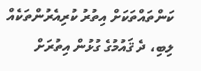ކަންތައްތަކަށް އިތުރު ކުރިއެރުންތަކެއް ލިބި، ދެ ޤައުމުގެ ގުޅުން އިތުރަށް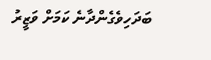ބަދަހިވެގެންދާނެ ކަމަށް ވަޒީރު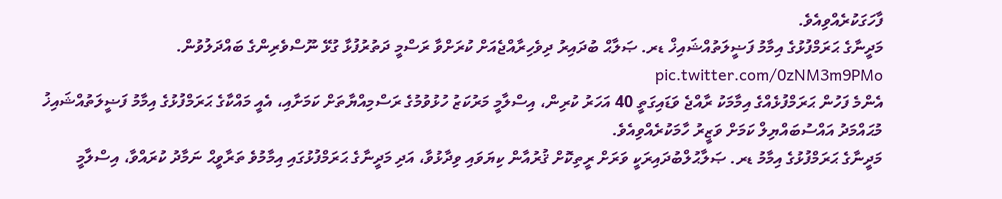ފާހަގަކުރެއްވިއެވެ.
މަދީނާގެ ޙަރަމްފުޅުގެ އިމާމު ފަޟީލަތުއްޝައިޚް ޑރ. ޞަލާޙް ބުދައިރު ދިވެހިރާއްޖެއަށް ކުރަށްވާ ރަސްމީ ދަތުރުފުޅާ ގުޅޭ ނޫސްވެރިންގެ ބައްދަލުވުން. pic.twitter.com/0zNM3m9PMo
އެންމެ ފަހުން ޙަރަމްފުޅެއްގެ އިމާމަކު ރާއްޖެ ވަޑައިގަތީ 40 އަހަރު ކުރިން، އިސްލާމީ މަރުކަޒު ހުޅުވުމުގެ ރަސްމިއްޔާތަށް ކަމަށާއި، އެއީ މައްކާގެ ޙަރަމްފުޅުގެ އިމާމު ފަޟީލަތުއްޝައިޚު މުޙައްމަދު އައްސުބައްޔިލް ކަމަށް ވަޒީރު ހާމަކުރެއްވިއެވެ.
މަދީނާގެ ޙަރަމްފުޅުގެ އިމާމު ޑރ. ޞަލާޙުލްބުދައިރަކީ ވަރަށް ރީތިކޮށް ޤުރުއާން ކިޔަވައި ވިދާޅުވާ، އަދި މަދީނާގެ ޙަރަމްފުޅުގައި އިމާމުވެ ތަރާވީޙް ނަމާދު ކުރައްވާ، އިސްލާމީ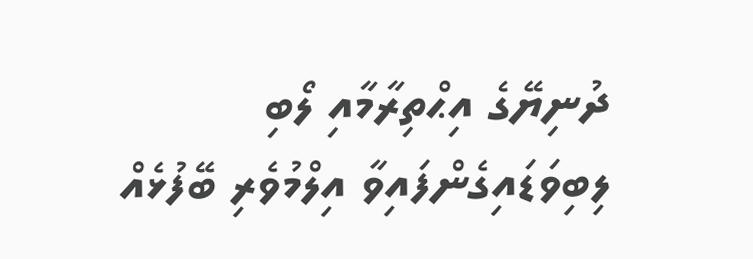ދުނިޔޭގެ އިޙްތިރާމާއި ލޯބި ލިބިވަޑައިގެންފައިވާ އިލްމުވެރި ބޭފުޅެއް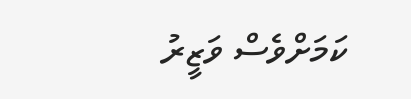ކަމަށްވެސް ވަޒީރު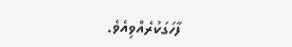ފާހަގަކުރެއްވިއެވެ.